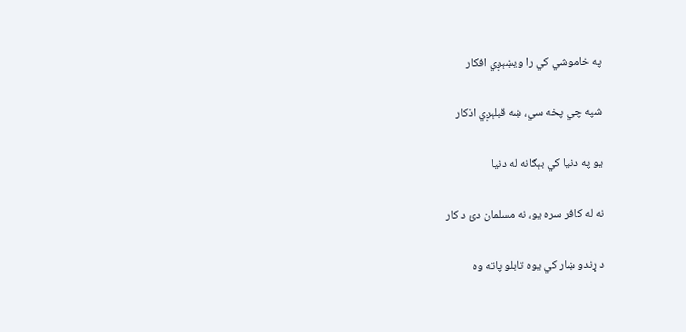په خاموشي کي را ويښېږي افکار

شپه چي پخه سي، ښه قبلېږي اذکار

يو په دنيا کي بېګانه له دنيا

نه له کافر سره يو، نه مسلمان دئ د کار

د ړندو ښار کي يوه تابلو پاته وه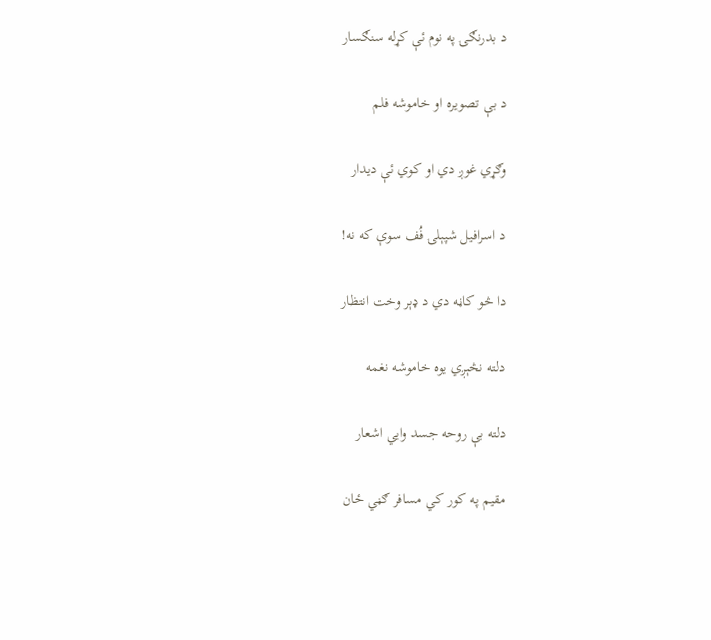د بدرنګۍ په نوم ئې کړله سنګسار

د بې تصويره او خاموشه فلم

وګړي غوږ دي او کوي ئې دیدار

د اسرافيل شپېلۍ فُف سوې که نه!

دا څو کاڼه دي د ډېر وخت انتظار

دلته نڅېږي يوه خاموشه نغمه

دلته بې روحه جسد وايي اشعار

مقیم په کور کي مسافر ګڼي ځان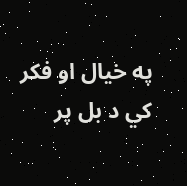په خيال او فکر کي د بل پر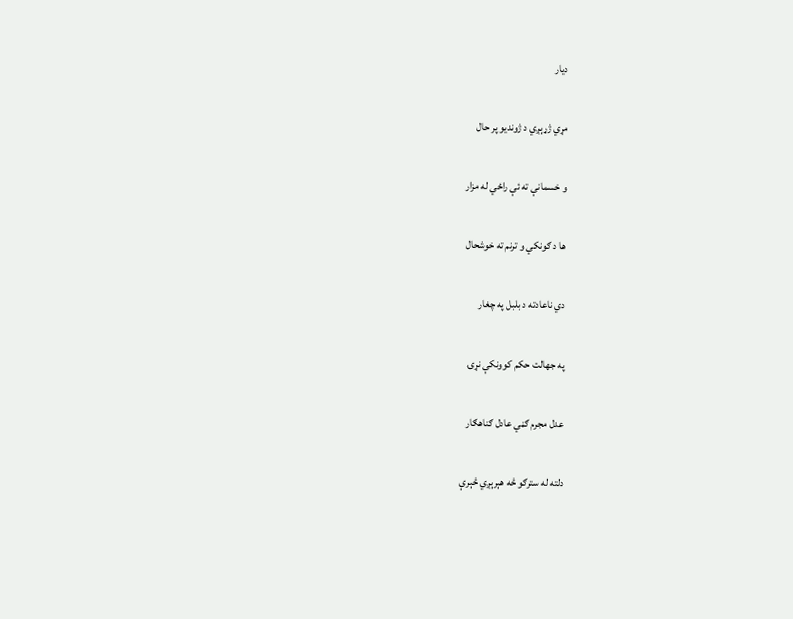ديار

مړي ژړېږي د ژونديو پر حال

و خسمانې ته ئې راځي له مزار

ها د ګونکي و ترنم ته خوشحال

دي ناعادته د بلبل په چغار

په جهالت حکم کوونکې نړۍ

عدل مجرم ګڼي عادل ګناهګار

دلته له سترګو څه هېرېږي څېرې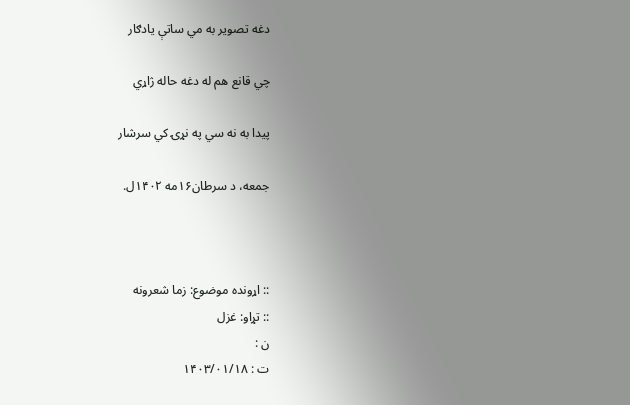دغه تصوير به مي ساتې يادګار

چي قانع هم له دغه حاله ژاړي

پيدا به نه سي په نړۍ کي سرشار

جمعه، د سرطان۱۶مه ۱۴۰۲ل.



:: اړونده موضوع: زما شعرونه
:: تړاو: غزل
ن :
ت : ۱۴۰۳/۰۱/۱۸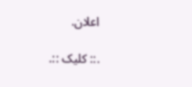اعلان.

.:: کلیک ::.